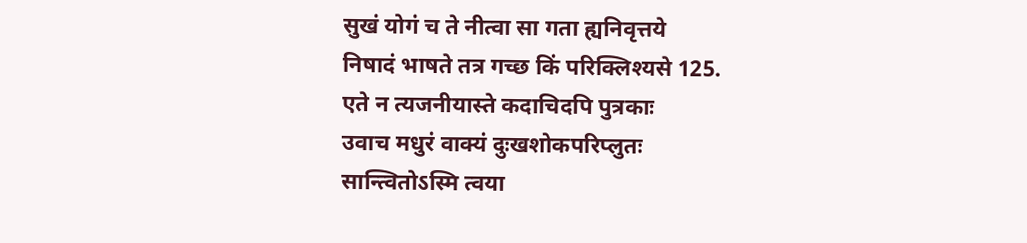सुखं योगं च ते नीत्वा सा गता ह्यनिवृत्तये
निषादं भाषते तत्र गच्छ किं परिक्लिश्यसे 125.
एते न त्यजनीयास्ते कदाचिदपि पुत्रकाः
उवाच मधुरं वाक्यं दुःखशोकपरिप्लुतः
सान्त्वितोऽस्मि त्वया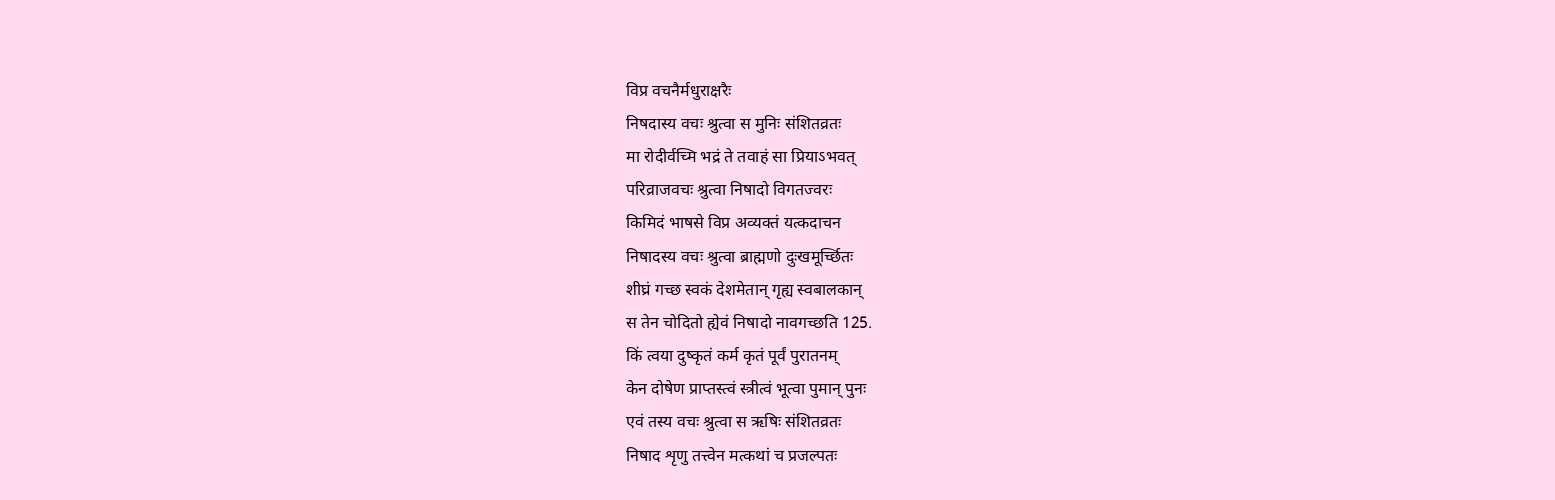विप्र वचनैर्मधुराक्षरैः
निषदास्य वचः श्रुत्वा स मुनिः संशितव्रतः
मा रोदीर्वच्मि भद्रं ते तवाहं सा प्रियाऽभवत्
परिव्राजवचः श्रुत्वा निषादो विगतज्वरः
किमिदं भाषसे विप्र अव्यक्तं यत्कदाचन
निषादस्य वचः श्रुत्वा ब्राह्मणो दुःखमूर्च्छितः
शीघ्रं गच्छ स्वकं देशमेतान् गृह्य स्वबालकान्
स तेन चोदितो ह्येवं निषादो नावगच्छति 125.
किं त्वया दुष्कृतं कर्म कृतं पूर्वं पुरातनम्
केन दोषेण प्राप्तस्त्वं स्त्रीत्वं भूत्वा पुमान् पुनः
एवं तस्य वचः श्रुत्वा स ऋषिः संशितव्रतः
निषाद शृणु तत्त्वेन मत्कथां च प्रजल्पतः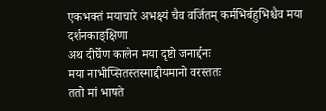एकभक्तं मयाचारे अभक्ष्यं चैव वर्जितम् कर्मभिर्बहुभिश्चैव मया दर्शनकाङ्क्षिणा
अथ दीर्घेण कालेन मया दृष्टो जनार्द्दनः
मया नाभीप्सितस्तस्माद्दीयमानो वरस्ततः
ततो मां भाषते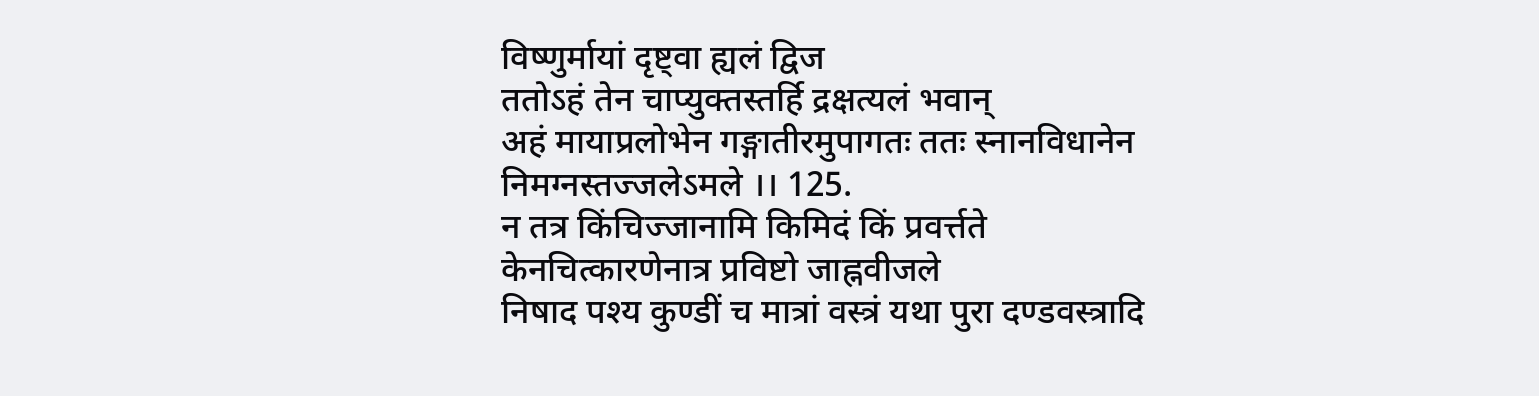विष्णुर्मायां दृष्ट्वा ह्यलं द्विज
ततोऽहं तेन चाप्युक्तस्तर्हि द्रक्षत्यलं भवान्
अहं मायाप्रलोभेन गङ्गातीरमुपागतः ततः स्नानविधानेन निमग्नस्तज्जलेऽमले ।। 125.
न तत्र किंचिज्जानामि किमिदं किं प्रवर्त्तते
केनचित्कारणेनात्र प्रविष्टो जाह्नवीजले
निषाद पश्य कुण्डीं च मात्रां वस्त्रं यथा पुरा दण्डवस्त्रादि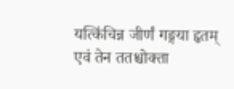यत्किंचिन्न जीर्णं गङ्गया हृतम्
एवं तेन ततश्चोक्ता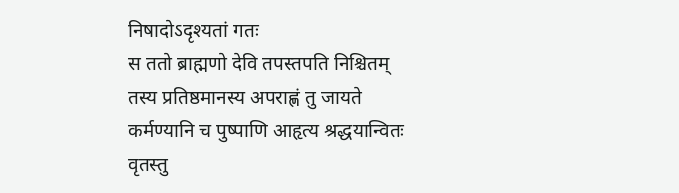निषादोऽदृश्यतां गतः
स ततो ब्राह्मणो देवि तपस्तपति निश्चितम्
तस्य प्रतिष्ठमानस्य अपराह्णं तु जायते
कर्मण्यानि च पुष्पाणि आहृत्य श्रद्धयान्वितः
वृतस्तु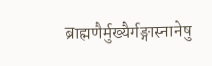ब्राह्मणैर्मुख्यैर्गङ्गास्नानेषु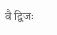वै द्विजः